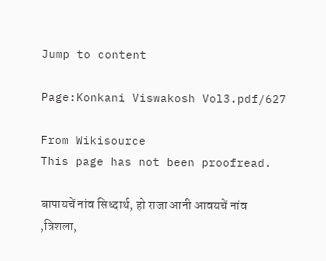Jump to content

Page:Konkani Viswakosh Vol3.pdf/627

From Wikisource
This page has not been proofread.

बापायचें नांव सिध्दार्थ, हो राजा आनी आवयचें नांव ,त्रिशला,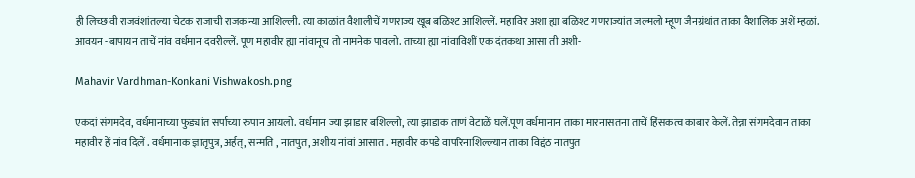ही लिच्छवी राजवंशांतल्या चेटक राजाची राजकन्या आशिल्ली. त्या काळांत वैशालीचें गणराज्य खूब बळिश्ट आशिल्लें. महाविर अशा ह्या बळिश्ट गणराज्यांत जल्मलो म्हूण जैनग्रंथांत ताका वैशालिक अशें म्हळां. आवयन -बापायन ताचें नांव वर्धमान दवरील्लें. पूण महावीर ह्या नांवानूच तो नामनेक पावलो. ताच्या ह्या नांवाविशीं एक दंतकथा आसा ती अशी-

Mahavir Vardhman-Konkani Vishwakosh.png

एकदां संगमदेव, वर्धमानाच्या फुड्यांत सर्पाच्या रुपान आयलो. वर्धमान ज्या झाडार बशिल्लो, त्या झाडाक ताणं वेटाळें घलें.पूण वर्धमानान ताका मारनासतना ताचें हिंसकत्व काबार केलें. तेन्ना संगमदेवान ताका महावीर हें नांव दिलें . वर्धमानाक ज्ञातृपुत्र, अर्हत्, सन्मति , नातपुत, अशीय नांवां आसात . महावीर कपडे वापरिनाशिल्ल्यान ताका विद्दंठ नातपुत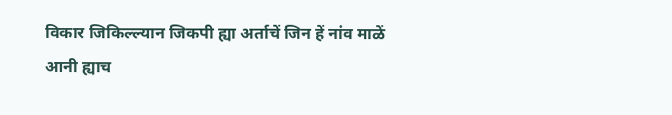विकार जिकिल्ल्यान जिकपी ह्या अर्ताचें जिन हें नांव माळें आनी ह्याच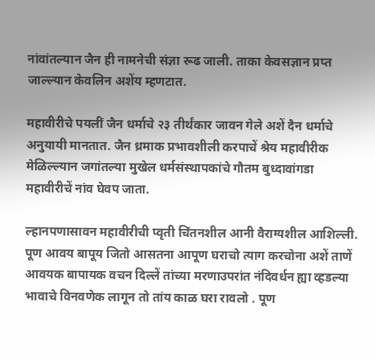नांवांतल्यान जैन ही नामनेची संज्ञा रूढ जाली. ताका केवसज्ञान प्रप्त जाल्ल्यान केवलिन अशेंय म्हणटात.

महावीरीचे पयलीं जैन धर्माचे २३ तीर्थंकार जावन गेले अशें दैन धर्माचे अनुयायी मानतात. जैन ध्रमाक प्रभावशीली करपाचें श्रेय महावीरीक मेळिल्ल्यान जगांतल्या मुखेल धर्मसंस्थापकांचे गौतम बुध्दावांगडा महावीरीचें नांव घेवप जाता.

ल्हानपणासावन महावीरीची प्वृती चिंतनशील आनी वैराग्यशील आशिल्ली. पूण आवय बापूय जितो आसतना आपूण घराचो त्याग करचोना अशें ताणें आवयक बापायक वचन दिल्लें तांच्या मरणाउपरांत नंदिवर्धन ह्या व्हडल्या भावाचे विनवणेक लागून तो तांय काळ घरा रावलो . पूण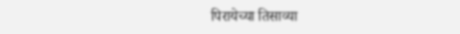पिरायेच्या तिसाव्या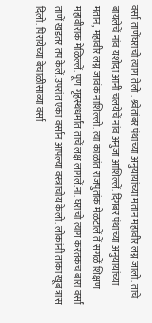वर्सा ताणेंघराचो त्याग तेलो . श्र्वेतांबर पंथाच्या अनुयायांच्या मतान महावीर लग्न जालो. ताचे बायलेचें नांव यशोदा आनी चलयेचें नांव अनुजा आशिल्लें. दिंगबर पंथाच्या अनुयायांच्या मतान, महावीर लग्न जावंक नाशिल्लो. त्या काळांत राजपुतांक मेळटालें तें सगळें शिक्षण महावीराक मेळिल्लें. पूण गृहस्थधर्मांत ताचें लक्ष लागलें.ना. घराचो त्याग करतकच बारा वर्सां ताणें खडतर तप केलें.उपरांत एका वर्सान आपल्या वस्त्राचोय केलो. लोकांनी ताका खूब त्रास दिलो. पिरायेच्या बेचाळीसाव्या वर्सा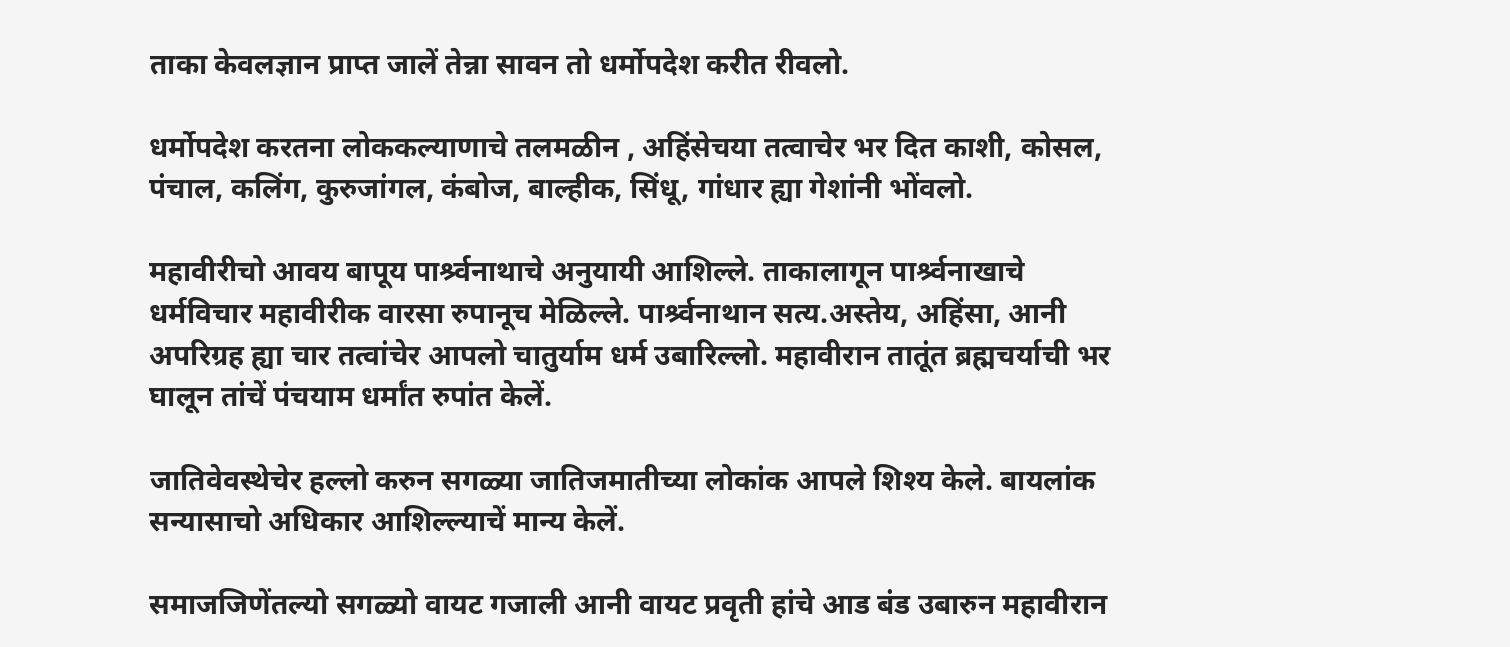ताका केवलज्ञान प्राप्त जालें तेन्ना सावन तो धर्मोपदेश करीत रीवलो.

धर्मोपदेश करतना लोककल्याणाचे तलमळीन , अहिंसेचया तत्वाचेर भर दित काशी, कोसल, पंचाल, कलिंग, कुरुजांगल, कंबोज, बाल्हीक, सिंधू, गांधार ह्या गेशांनी भोंवलो.

महावीरीचो आवय बापूय पार्श्र्वनाथाचे अनुयायी आशिल्ले. ताकालागून पार्श्र्वनाखाचे धर्मविचार महावीरीक वारसा रुपानूच मेळिल्ले. पार्श्र्वनाथान सत्य.अस्तेय, अहिंसा, आनी अपरिग्रह ह्या चार तत्वांचेर आपलो चातुर्याम धर्म उबारिल्लो. महावीरान तातूंत ब्रह्मचर्याची भर घालून तांचें पंचयाम धर्मांत रुपांत केलें.

जातिवेवस्थेचेर हल्लो करुन सगळ्या जातिजमातीच्या लोकांक आपले शिश्य केले. बायलांक सन्यासाचो अधिकार आशिल्ल्याचें मान्य केलें.

समाजजिणेंतल्यो सगळ्यो वायट गजाली आनी वायट प्रवृती हांचे आड बंड उबारुन महावीरान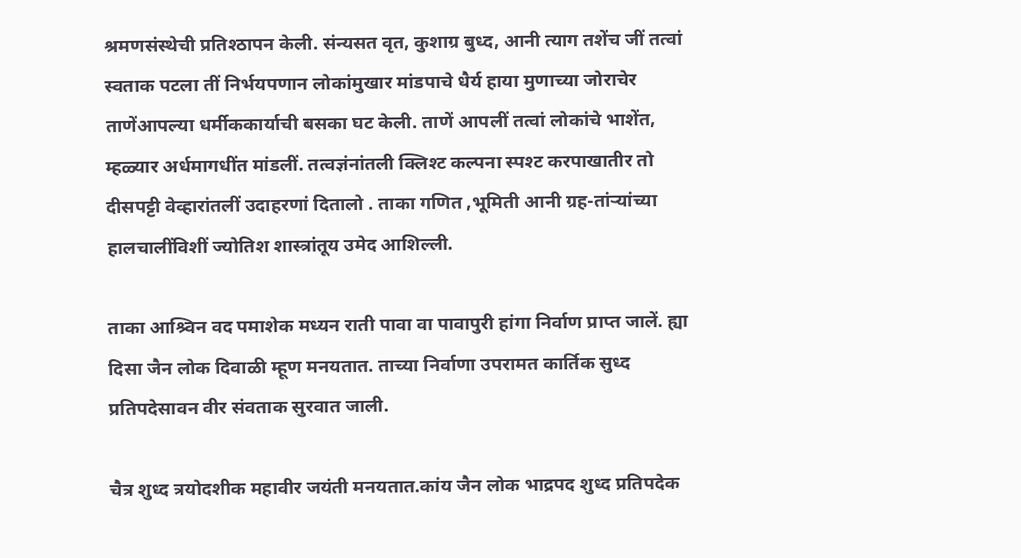श्रमणसंस्थेची प्रतिश्ठापन केली. संन्यसत वृत, कुशाग्र बुध्द, आनी त्याग तशेंच जीं तत्वां स्वताक पटला तीं निर्भयपणान लोकांमुखार मांडपाचे धैर्य हाया मुणाच्या जोराचेर ताणेंआपल्या धर्मीककार्याची बसका घट केली. ताणें आपलीं तत्वां लोकांचे भाशेंत, म्हळ्यार अर्धमागधींत मांडलीं. तत्वज्ञंनांतली क्लिश्ट कल्पना स्पश्ट करपाखातीर तो दीसपट्टी वेव्हारांतलीं उदाहरणां दितालो . ताका गणित ,भूमिती आनी ग्रह-तांऱ्यांच्या हालचालींविशीं ज्योतिश शास्त्रांतूय उमेद आशिल्ली.

ताका आश्र्विन वद पमाशेक मध्यन राती पावा वा पावापुरी हांगा निर्वाण प्राप्त जालें. ह्या दिसा जैन लोक दिवाळी म्हूण मनयतात. ताच्या निर्वाणा उपरामत कार्तिक सुध्द प्रतिपदेसावन वीर संवताक सुरवात जाली.

चैत्र शुध्द त्रयोदशीक महावीर जयंती मनयतात.कांय जैन लोक भाद्रपद शुध्द प्रतिपदेक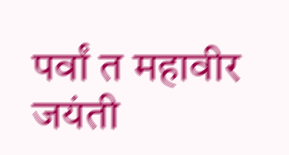पर्वां त महावीर जयंती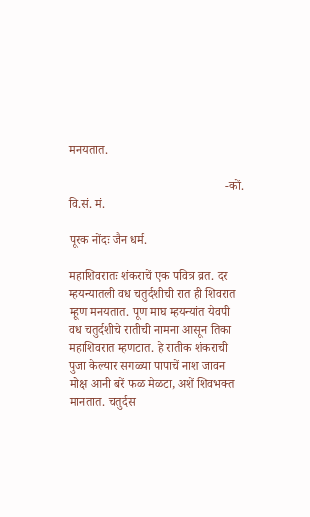मनयतात.

                                                  -कों. वि.सं. मं.

पूरक नोंदः जैन धर्म.

महाशिवरातः शंकराचें एक पवित्र व्रत. दर म्हयन्यातली वध चतुर्दशीची रात ही शिवरात म्हूण मनयतात. पूण माघ म्हयन्यांत येवपी वध चतुर्दशीचे रातीची नामना आसून तिका महाशिवरात म्हणटात. हे रातीक शंकराची पुजा केल्यार सगळ्या पापाचें नाश जावन मोक्ष आनी बरें फळ मेळटा, अशें शिवभक्त मानतात. चतुर्दस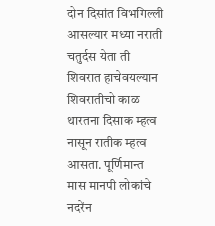दोन दिसांत विभगिल्ली आसल्यार मध्या नराती चतुर्दस येता ती शिवरात हाचेवयल्यान शिवरातीचो काळ थारतना दिसाक म्हत्व नासून रातीक म्हत्व आसता. पूर्णिमान्त मास मानपी लोकांचे नदरेंन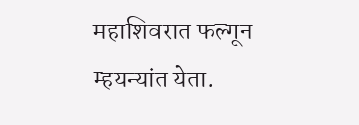महाशिवरात फल्गून म्हयन्यांत येता.